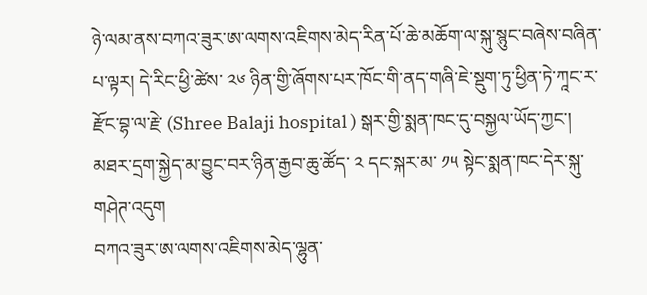ཉེ་ལམ་ནས་བཀའ་ཟུར་ཨ་ལགས་འཇིགས་མེད་རིན་པོ་ཆེ་མཆོག་ལ་སྐུ་སྙུང་བཞེས་བཞིན་པ་ལྟར། དེ་རིང་ཕྱི་ཚེས་ ༢༦ ཉིན་གྱི་ཞོགས་པར་ཁོང་གི་ནད་གཞི་ཇེ་སྡུག་ཏུ་ཕྱིན་ཏེ་ཀཱང་ར་རྫོང་བྷ་ལ་རྗེ་ (Shree Balaji hospital ) སྒར་གྱི་སྨན་ཁང་དུ་བསྐྱལ་ཡོད་ཀྱང་། མཐར་དྲག་སྐྱེད་མ་བྱུང་བར་ཉིན་རྒྱབ་ཆུ་ཚོད་ ༢ དང་སྐར་མ་ ༡༥ སྟེང་སྨན་ཁང་དེར་སྐུ་གཤེཊ་འདུག
བཀའ་ཟུར་ཨ་ལགས་འཇིགས་མེད་ལྷུན་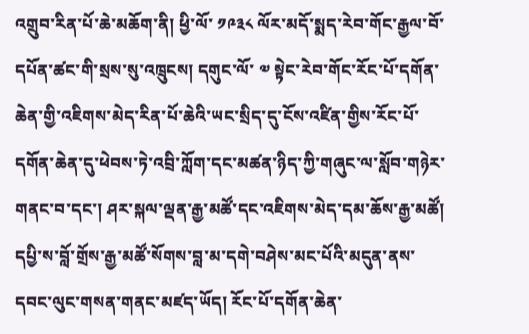འགྲུབ་རིན་པོ་ཆེ་མཆོག་ནི། ཕྱི་ལོ་ ༡༩༣༨ ལོར་མདོ་སྨད་རེབ་གོང་རྒྱལ་བོ་དཔོན་ཚང་གི་སྲས་སུ་འཁྲུངས། དགུང་ལོ་ ༧ སྟེང་རེབ་གོང་རོང་པོ་དགོན་ཆེན་གྱི་འཇིགས་མེད་རིན་པོ་ཆེའི་ཡང་སྲིད་དུ་ངོས་འཛིན་གྱིས་རོང་པོ་དགོན་ཆེན་དུ་ཕེབས་ཏེ་འབྲི་ཀློག་དང་མཚན་ཉིད་ཀྱི་གཞུང་ལ་སློབ་གཉེར་གནང་བ་དང་། ཤར་སྐལ་ལྡན་རྒྱ་མཚོ་དང་འཇིགས་མེད་དམ་ཆོས་རྒྱ་མཚོ། དཔྱི་ས་བློ་གྲོས་རྒྱ་མཚོ་སོགས་བླ་མ་དགེ་བཤེས་མང་པོའི་མདུན་ནས་དབང་ལུང་གསན་གནང་མཛད་ཡོད། རོང་པོ་དགོན་ཆེན་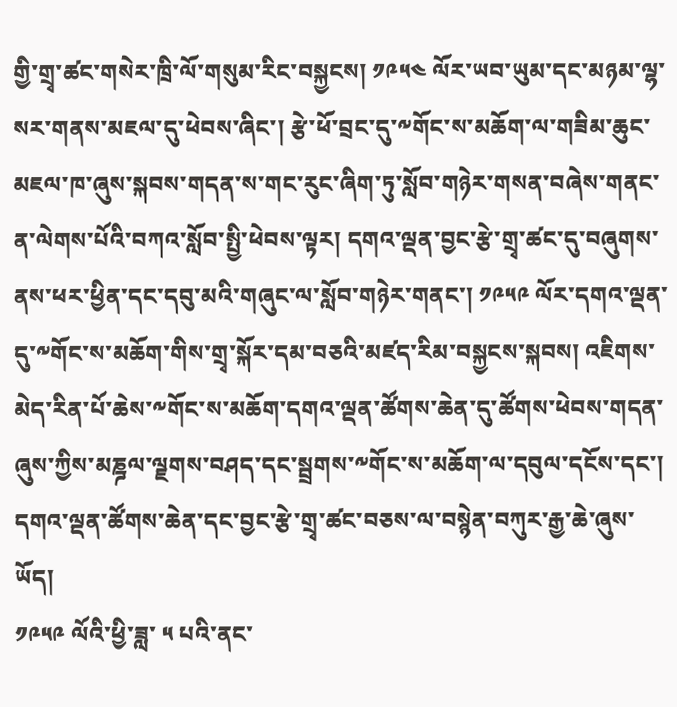གྱི་གྲྭ་ཚང་གསེར་ཁྲི་ལོ་གསུམ་རིང་བསྐྱངས། ༡༩༥༤ ལོར་ཡབ་ཡུམ་དང་མཉམ་ལྷ་སར་གནས་མཇལ་དུ་ཕེབས་ཞིང་། རྩེ་ཕོ་བྲང་དུ་༸གོང་ས་མཆོག་ལ་གཟིམ་ཆུང་མཇལ་ཁ་ཞུས་སྐབས་གདན་ས་གང་རུང་ཞིག་ཏུ་སློབ་གཉེར་གསན་བཞེས་གནང་ན་ལེགས་པོའི་བཀའ་སློབ་སྤྱི་ཕེབས་ལྟར། དགའ་ལྡན་བྱང་རྩེ་གྲྭ་ཚང་དུ་བཞུགས་ནས་ཕར་ཕྱིན་དང་དབུ་མའི་གཞུང་ལ་སློབ་གཉེར་གནང་། ༡༩༥༩ ལོར་དགའ་ལྡན་དུ་༸གོང་ས་མཆོག་གིས་གྲྭ་སྐོར་དམ་བཅའི་མཛད་རིམ་བསྐྱངས་སྐབས། འཇིགས་མེད་རིན་པོ་ཆེས་༸གོང་ས་མཆོག་དགའ་ལྡན་ཚོགས་ཆེན་དུ་ཚོགས་ཕེབས་གདན་ཞུས་ཀྱིས་མཎྜལ་ལྗགས་བཤད་དང་སྦྲགས་༸གོང་ས་མཆོག་ལ་དབུལ་དངོས་དང་། དགའ་ལྡན་ཚོགས་ཆེན་དང་བྱང་རྩེ་གྲྭ་ཚང་བཅས་ལ་བསྙེན་བཀུར་རྒྱ་ཆེ་ཞུས་ཡོད།
༡༩༥༩ ལོའི་ཕྱི་ཟླ་ ༥ པའི་ནང་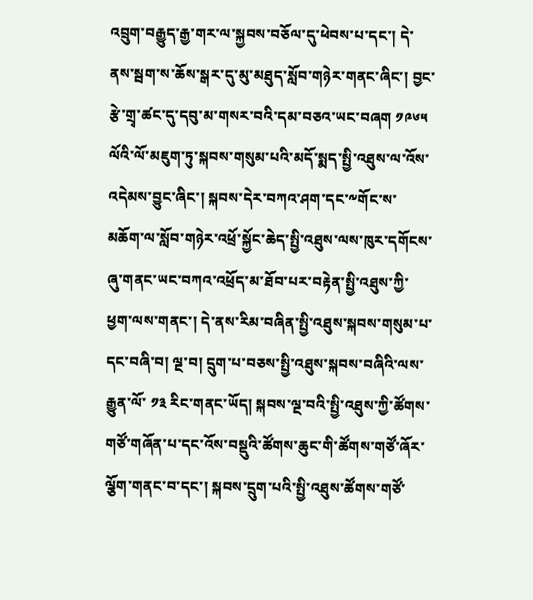འབྲུག་བརྒྱུད་རྒྱ་གར་ལ་སྐྱབས་བཅོལ་དུ་ཕེབས་པ་དང་། དེ་ནས་སྦག་ས་ཆོས་སྒར་དུ་མུ་མཐུད་སློབ་གཉེར་གནང་ཞིང་། བྱང་རྩེ་གྲྭ་ཚང་དུ་དབུ་མ་གསར་བའི་དམ་བཅའ་ཡང་བཞག ༡༩༦༥ ལོའི་ལོ་མཇུག་ཏུ་སྐབས་གསུམ་པའི་མདོ་སྨད་སྤྱི་འཐུས་ལ་འོས་འདེམས་བྱུང་ཞིང་། སྐབས་དེར་བཀའ་ཤག་དང་༸གོང་ས་མཆོག་ལ་སློབ་གཉེར་འཕྲོ་སྐྱོང་ཆེད་སྤྱི་འཐུས་ལས་ཁུར་དགོངས་ཞུ་གནང་ཡང་བཀའ་འཕྲོད་མ་ཐོབ་པར་བརྟེན་སྤྱི་འཐུས་ཀྱི་ཕྱག་ལས་གནང་། དེ་ནས་རིམ་བཞིན་སྤྱི་འཐུས་སྐབས་གསུམ་པ་དང་བཞི་བ། ལྔ་བ། དྲུག་པ་བཅས་སྤྱི་འཐུས་སྐབས་བཞིའི་ལས་རྒྱུན་ལོ་ ༡༣ རིང་གནང་ཡོད། སྐབས་ལྔ་བའི་སྤྱི་འཐུས་ཀྱི་ཚོགས་གཙོ་གཞོན་པ་དང་འོས་བསྡུའི་ཚོགས་ཆུང་གི་ཚོགས་གཙོ་ཞོར་ལྕོག་གནང་བ་དང་། སྐབས་དྲུག་པའི་སྤྱི་འཐུས་ཚོགས་གཙོ་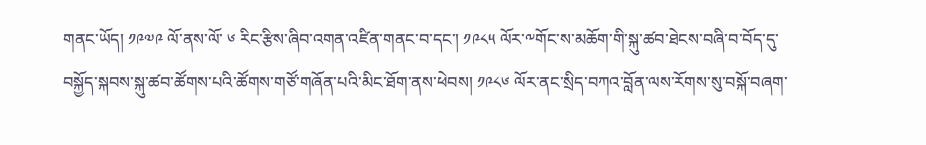གནང་ཡོད། ༡༩༧༩ ལོ་ནས་ལོ་ ༦ རིང་རྩིས་ཞིབ་འགན་འཛིན་གནང་བ་དང་། ༡༩༨༥ ལོར་༸གོང་ས་མཆོག་གི་སྐུ་ཚབ་ཐེངས་བཞི་བ་བོད་དུ་བསྐྱོད་སྐབས་སྐུ་ཚབ་ཚོགས་པའི་ཚོགས་གཙོ་གཞོན་པའི་མིང་ཐོག་ནས་ཕེབས། ༡༩༨༦ ལོར་ནང་སྲིད་བཀའ་བློན་ལས་རོགས་སུ་བསྐོ་བཞག་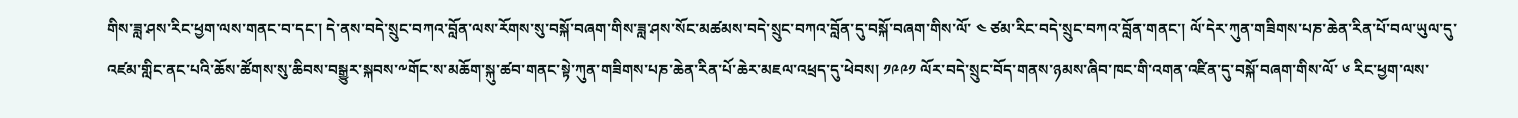གིས་ཟླ་ཤས་རིང་ཕྱག་ལས་གནང་བ་དང་། དེ་ནས་བདེ་སྲུང་བཀའ་བློན་ལས་རོགས་སུ་བསྐོ་བཞག་གིས་ཟླ་ཤས་སོང་མཚམས་བདེ་སྲུང་བཀའ་བློན་དུ་བསྐོ་བཞག་གིས་ལོ་ ༤ ཙམ་རིང་བདེ་སྲུང་བཀའ་བློན་གནང་། ལོ་དེར་ཀུན་གཟིགས་པཎ་ཆེན་རིན་པོ་བལ་ཡུལ་དུ་འཛམ་གླིང་ནང་པའི་ཆོས་ཚོགས་སུ་ཆིབས་བསྒྱུར་སྐབས་༸གོང་ས་མཆོག་སྐུ་ཚབ་གནང་སྟེ་ཀུན་གཟིགས་པཎ་ཆེན་རིན་པོ་ཆེར་མཇལ་འཕྲད་དུ་ཕེབས། ༡༩༩༡ ལོར་བདེ་སྲུང་བོད་གནས་ཉམས་ཞིབ་ཁང་གི་འགན་འཛིན་དུ་བསྐོ་བཞག་གིས་ལོ་ ༦ རིང་ཕྱག་ལས་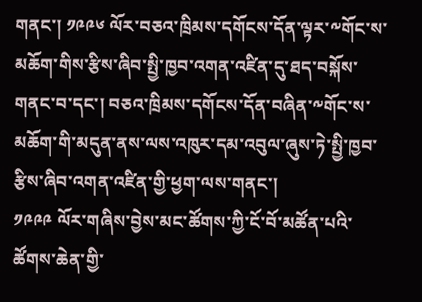གནང་། ༡༩༩༦ ལོར་བཅའ་ཁྲིམས་དགོངས་དོན་ལྟར་༸གོང་ས་མཆོག་གིས་རྩིས་ཞིབ་སྤྱི་ཁྱབ་འགན་འཛིན་དུ་ཐད་བསྐོས་གནང་བ་དང་། བཅའ་ཁྲིམས་དགོངས་དོན་བཞིན་༸གོང་ས་མཆོག་གི་མདུན་ནས་ལས་འཁུར་དམ་འབུལ་ཞུས་ཏེ་སྤྱི་ཁྱབ་རྩིས་ཞིབ་འགན་འཛིན་གྱི་ཕྱག་ལས་གནང་།
༡༩༩༩ ལོར་གཞིས་བྱེས་མང་ཚོགས་ཀྱི་ངོ་བོ་མཚོན་པའི་ཚོགས་ཆེན་གྱི་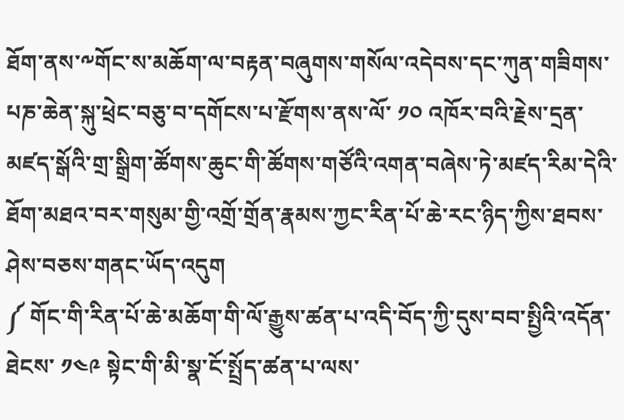ཐོག་ནས་༸གོང་ས་མཆོག་ལ་བརྟན་བཞུགས་གསོལ་འདེབས་དང་ཀུན་གཟིགས་པཎ་ཆེན་སྐུ་ཕྲེང་བཅུ་བ་དགོངས་པ་རྫོགས་ནས་ལོ་ ༡༠ འཁོར་བའི་རྗེས་དྲན་མཛད་སྒོའི་གྲ་སྒྲིག་ཚོགས་ཆུང་གི་ཚོགས་གཙོའི་འགན་བཞེས་ཏེ་མཛད་རིམ་དེའི་ཐོག་མཐའ་བར་གསུམ་གྱི་འགྲོ་གྲོན་རྣམས་ཀྱང་རིན་པོ་ཆེ་རང་ཉིད་ཀྱིས་ཐབས་ཤེས་བཅས་གནང་ཡོད་འདུག
༼ གོང་གི་རིན་པོ་ཆེ་མཆོག་གི་ལོ་རྒྱུས་ཚན་པ་འདི་བོད་ཀྱི་དུས་བབ་སྤྱིའི་འདོན་ཐེངས་ ༡༤༩ སྟེང་གི་མི་སྣ་ངོ་སྤྲོད་ཚན་པ་ལས་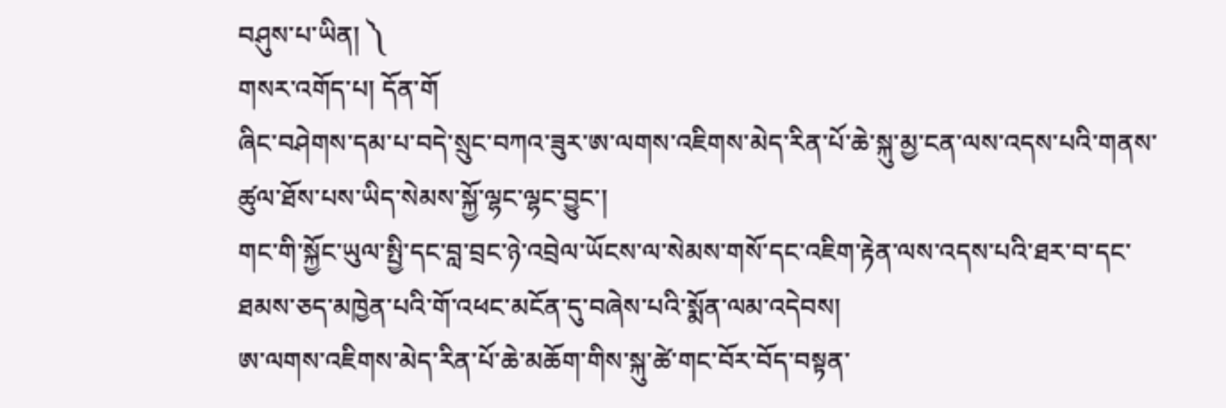བཤུས་པ་ཡིན། ༽
གསར་འགོད་པ། དོན་གོ
ཞིང་བཤེགས་དམ་པ་བདེ་སྲུང་བཀའ་ཟུར་ཨ་ལགས་འཇིགས་མེད་རིན་པོ་ཆེ་སྐུ་མྱ་ངན་ལས་འདས་པའི་གནས་ཚུལ་ཐོས་པས་ཡིད་སེམས་སྐྱོ་ལྷང་ལྷང་བྱུང་།
གང་གི་སྐྱོང་ཡུལ་སྤྱི་དང་བླ་བྲང་ཉེ་འབྲེལ་ཡོངས་ལ་སེམས་གསོ་དང་འཇིག་རྟེན་ལས་འདས་པའི་ཐར་བ་དང་ཐམས་ཅད་མཁྱེན་པའི་གོ་འཕང་མངོན་དུ་བཞེས་པའི་སྨོན་ལམ་འདེབས།
ཨ་ལགས་འཇིགས་མེད་རིན་པོ་ཆེ་མཆོག་གིས་སྐུ་ཚེ་གང་བོར་བོད་བསྟན་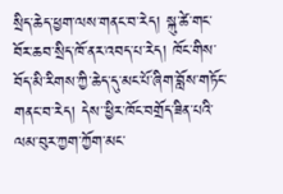སྲིད་ཆེད་ཕྱག་ལས་གནང་བ་རེད། སྐུ་ཚེ་གང་བོར་ཆབ་སྲིད་ཁོ་ནར་འབད་པ་རེད། ཁོང་གིས་བོད་མི་རིགས་ཀྱི་ཆེད་དུ་མང་པོ་ཞིག་བློས་གཏོང་གནང་བ་རེད། དེས་་ཕྱིར་ཁོང་བགྲོད་ཟིན་པའི་ལམ་བུར་ཀྱག་ཀྱོག་མང་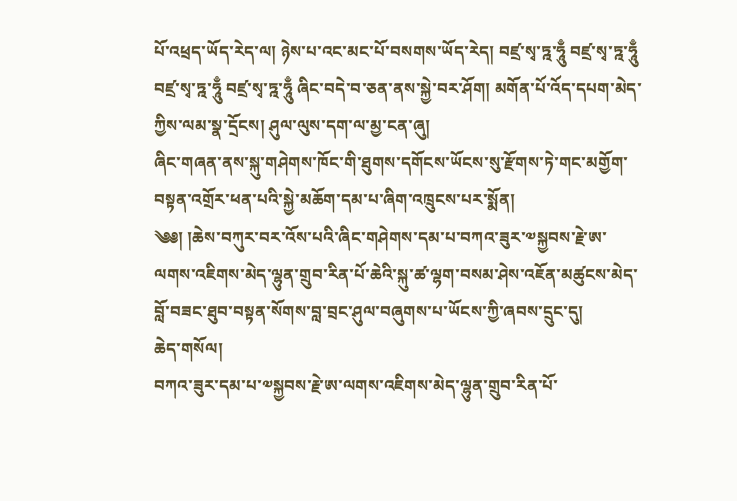པོ་འཕྲད་ཡོད་རེད་ལ། ཉེས་པ་འང་མང་པོ་བསགས་ཡོད་རེད། བཛྲ་སྭ་ཏྰ་ཧཱུྃ བཛྲ་སྭ་ཏྰ་ཧཱུྃ བཛྲ་སྭ་ཏྰ་ཧཱུྃ བཛྲ་སྭ་ཏྰ་ཧཱུྃ ཞིང་བདེ་བ་ཅན་ནས་སྐྱེ་བར་ཤོག། མགོན་པོ་འོད་དཔག་མེད་ཀྱིས་ལམ་སྣ་དྲོངས། ཤུལ་ལུས་དག་ལ་མྱ་ངན་ཞུ།
ཞིང་གཞན་ནས་སྐུ་གཤེགས་ཁོང་གི་ཐུགས་དགོངས་ཡོངས་སུ་རྫོགས་ཏེ་གང་མགྱོག་བསྟན་འགྲོར་ཕན་པའི་སྐྱེ་མཆོག་དམ་པ་ཞིག་འཁྲུངས་པར་སྨོན།
༄༅། །ཆེས་བཀུར་བར་འོས་པའི་ཞིང་གཤེགས་དམ་པ་བཀའ་ཟུར་༧སྐྱབས་རྗེ་ཨ་ལགས་འཇིགས་མེད་ལྷུན་གྲུབ་རིན་པོ་ཆེའི་སྐུ་ཚ་ལྷག་བསམ་ཤེས་འཇོན་མཚུངས་མེད་བློ་བཟང་ཐུབ་བསྟན་སོགས་བླ་བྲང་ཤུལ་བཞུགས་པ་ཡོངས་ཀྱི་ཞབས་དྲུང་དུ།
ཆེད་གསོལ།
བཀའ་ཟུར་དམ་པ་༧སྐྱབས་རྗེ་ཨ་ལགས་འཇིགས་མེད་ལྷུན་གྲུབ་རིན་པོ་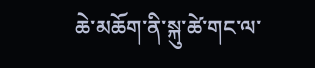ཆེ་མཆོག་ནི་སྐུ་ཚེ་གང་ལ་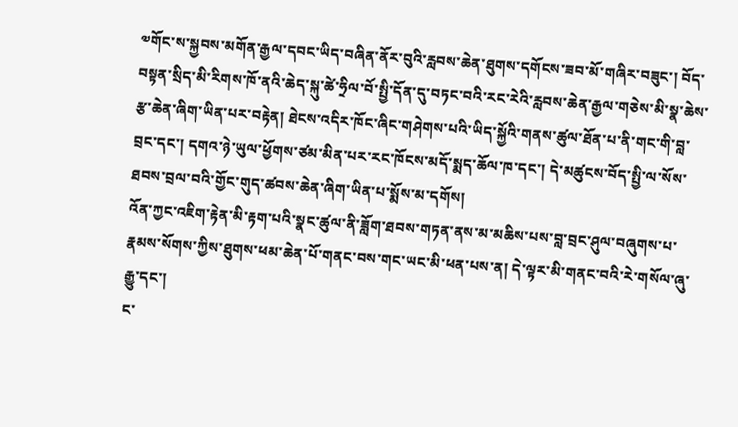༧གོང་ས་སྐྱབས་མགོན་རྒྱལ་དབང་ཡིད་བཞིན་ནོར་བུའི་རླབས་ཆེན་ཐུགས་དགོངས་ཟབ་མོ་གཞིར་བཟུང་། བོད་བསྟན་སྲིད་མི་རིགས་ཁོ་ནའི་ཆེད་སྐུ་ཚེ་ཧྲིལ་བོ་སྤྱི་དོན་དུ་བཏང་བའི་རང་རེའི་རླབས་ཆེན་རྒྱལ་གཅེས་མི་སྣ་ཆེས་རྩ་ཆེན་ཞིག་ཡིན་པར་བརྟེན། ཐེངས་འདིར་ཁོང་ཞིང་གཤེགས་པའི་ཡིད་སྐྱོའི་གནས་ཚུལ་ཐོན་པ་ནི་གང་གི་བླ་བྲང་དང་། དགའ་ཉེ་ཡུལ་ཕྱོགས་ཙམ་མིན་པར་རང་ཁོངས་མདོ་སྨད་ཆོལ་ཁ་དང་། དེ་མཚུངས་བོད་སྤྱི་ལ་སོས་ཐབས་བྲལ་བའི་གྱོང་གུད་ཚབས་ཆེན་ཞིག་ཡིན་པ་སྨོས་མ་དགོས།
འོན་ཀྱང་འཇིག་རྟེན་མི་རྟག་པའི་སྣང་ཚུལ་ནི་ཟློག་ཐབས་གཏན་ནས་མ་མཆིས་པས་བླ་བྲང་ཤུལ་བཞུགས་པ་རྣམས་སོགས་ཀྱིས་ཐུགས་ཕམ་ཆེན་པོ་གནང་བས་གང་ཡང་མི་ཕན་པས་ན། དེ་ལྟར་མི་གནང་བའི་རེ་གསོལ་ཞུ་རྒྱུ་དང་།
ང་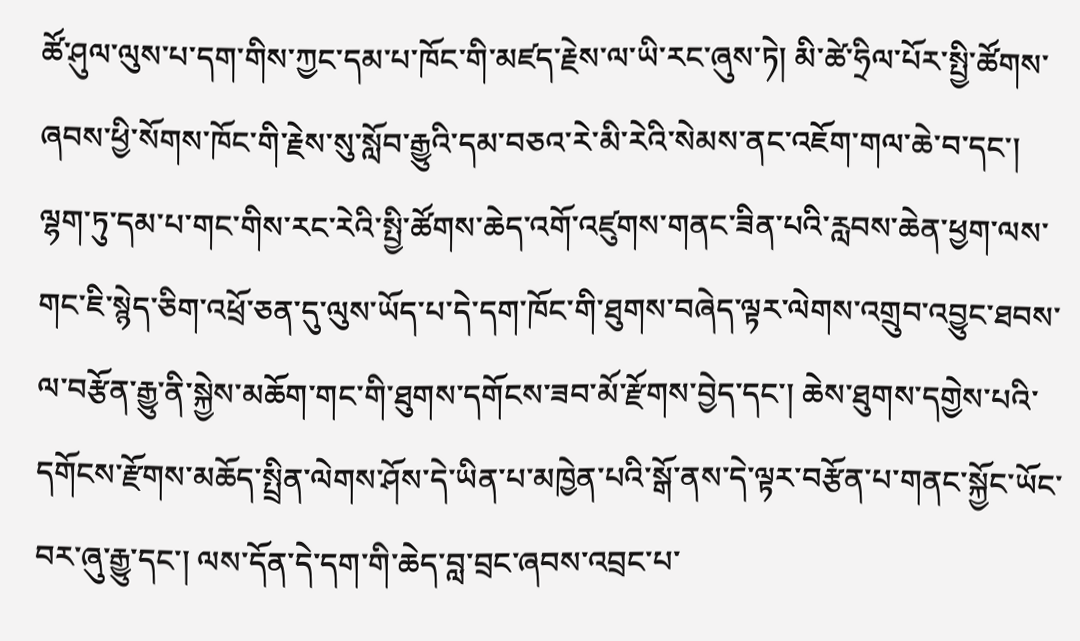ཚོ་ཤུལ་ལུས་པ་དག་གིས་ཀྱང་དམ་པ་ཁོང་གི་མཛད་རྗེས་ལ་ཡི་རང་ཞུས་ཏེ། མི་ཚེ་ཧྲིལ་པོར་སྤྱི་ཚོགས་ཞབས་ཕྱི་སོགས་ཁོང་གི་རྗེས་སུ་སློབ་རྒྱུའི་དམ་བཅའ་རེ་མི་རེའི་སེམས་ནང་འཇོག་གལ་ཆེ་བ་དང་།
ལྷག་ཏུ་དམ་པ་གང་གིས་རང་རེའི་སྤྱི་ཚོགས་ཆེད་འགོ་འཛུགས་གནང་ཟིན་པའི་རླབས་ཆེན་ཕྱག་ལས་གང་ཇི་སྙེད་ཅིག་འཕྲོ་ཅན་དུ་ལུས་ཡོད་པ་དེ་དག་ཁོང་གི་ཐུགས་བཞེད་ལྟར་ལེགས་འགྲུབ་འབྱུང་ཐབས་ལ་བརྩོན་རྒྱུ་ནི་སྐྱེས་མཆོག་གང་གི་ཐུགས་དགོངས་ཟབ་མོ་རྫོགས་བྱེད་དང་། ཆེས་ཐུགས་དགྱེས་པའི་དགོངས་རྫོགས་མཆོད་སྤྲིན་ལེགས་ཤོས་དེ་ཡིན་པ་མཁྱེན་པའི་སྒོ་ནས་དེ་ལྟར་བརྩོན་པ་གནང་སྐྱོང་ཡོང་བར་ཞུ་རྒྱུ་དང་། ལས་དོན་དེ་དག་གི་ཆེད་བླ་བྲང་ཞབས་འབྲང་པ་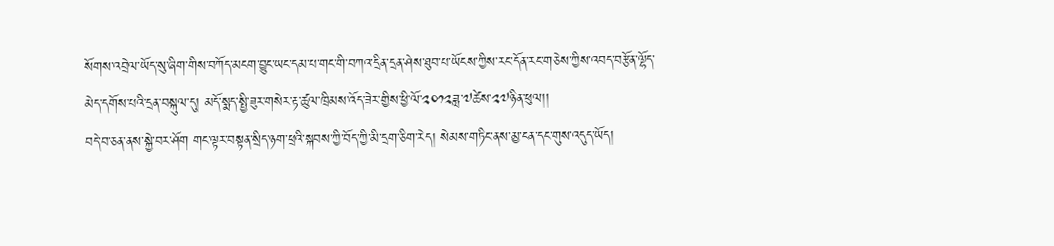སོགས་འབྲེལ་ཡོད་སུ་ཞིག་གིས་བཀོད་མངག་བྱུང་ཡང་དམ་པ་གང་གི་བཀའ་དྲིན་དྲན་ཤེས་ཐུབ་པ་ཡོངས་ཀྱིས་རང་དོན་རང་གཅེས་ཀྱིས་འབད་བརྩོན་ལྷོད་མེད་དགོས་པའི་དྲན་བསྐུལ་དུ། མདོ་སྨད་སྤྱི་ཟུར་གསེར་རྟ་ཚུལ་ཁྲིམས་འོད་ཟེར་གྱིས་ཕྱི་ལོ་༢༠༡༢ཟླ་༧ཚེས་༢༧ཉིན་ཕུལ།།
བདེ་བ་ཅན་ནས་སྐྱེ་བར་ཤོག གང་ལྟར་བསྟན་སྲིད་ཉག་ཕྲའི་སྐབས་ཀྱི་བོད་ཀྱི་མི་དྲག་ཅིག་རེད། སེམས་གཏིང་ནས་མྱ་ངན་དང་གུས་འདུད་ཡོད།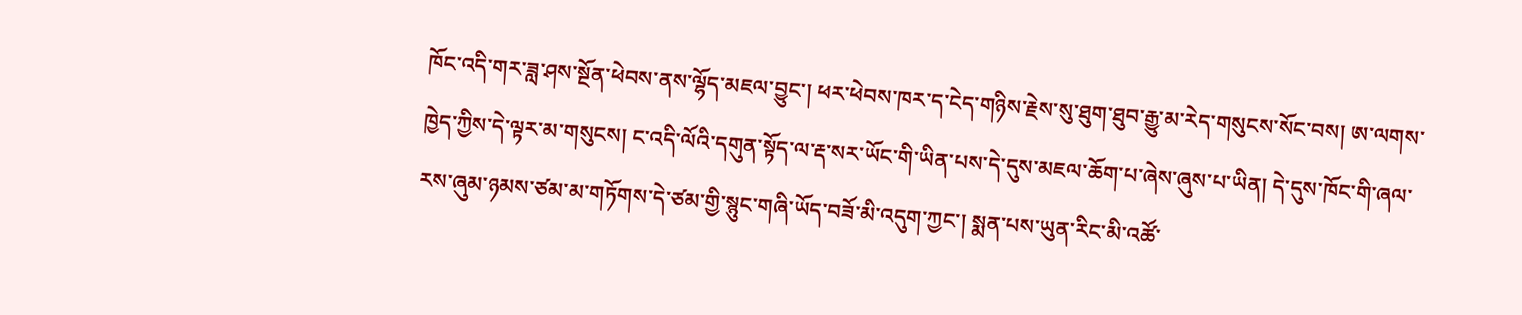ཁོང་འདི་གར་ཟླ་ཤས་སྔོན་ཕེབས་ནས་ལྷོད་མཇལ་བྱུང་། ཕར་ཕེབས་ཁར་ད་ངེད་གཉིས་རྗེས་སུ་ཐུག་ཐུབ་རྒྱུ་མ་རེད་གསུངས་སོང་བས། ཨ་ལགས་ཁྱེད་ཀྱིས་དེ་ལྟར་མ་གསུངས། ང་འདི་ལོའི་དགུན་སྟོད་ལ་རྡ་སར་ཡོང་གི་ཡིན་པས་དེ་དུས་མཇལ་ཆོག་པ་ཞེས་ཞུས་པ་ཡིན། དེ་དུས་ཁོང་གི་ཞལ་རས་ཞུམ་ཉམས་ཙམ་མ་གཏོགས་དེ་ཙམ་གྱི་སྙུང་གཞི་ཡོད་བཟོ་མི་འདུག་ཀྱང་། སྨན་པས་ཡུན་རིང་མི་འཚོ་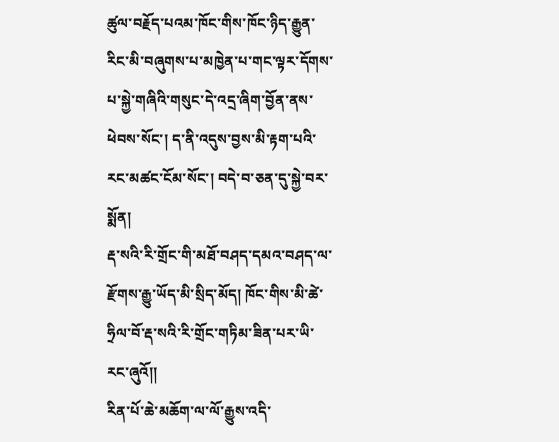ཚུལ་བརྗོད་པའམ་ཁོང་གིས་ཁོང་ཉིད་རྒྱུན་རིང་མི་བཞུགས་པ་མཁྱེན་པ་གང་ལྟར་དོགས་པ་སྐྱེ་གཞིའི་གསུང་དེ་འདྲ་ཞིག་བྱོན་ནས་ཕེབས་སོང་། ད་ནི་འདུས་བྱས་མི་རྟག་པའི་རང་མཚང་ངོམ་སོང་། བདེ་བ་ཅན་དུ་སྐྱེ་བར་སྨོན།
རྡ་སའི་རི་གྲོང་གི་མཐོ་བཤད་དམའ་བཤད་ལ་རྫོགས་རྒྱུ་ཡོད་མི་སྲིད་མོད། ཁོང་གིས་མི་ཚེ་ཧྲིལ་བོ་རྡ་སའི་རི་གྲོང་གཏིམ་ཟིན་པར་ཡི་རང་ཞུའོ།།
རིན་པོ་ཆེ་མཆོག་ལ་ལོ་རྒྱུས་འདི་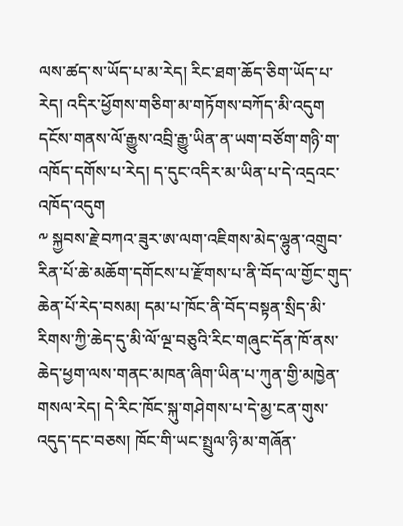ལས་ཚད་ས་ཡོད་པ་མ་རེད། རིང་ཐག་ཆོད་ཅིག་ཡོད་པ་རེད། འདིར་ཕྱོགས་གཅིག་མ་གཏོགས་བཀོད་མི་འདུག དངོས་གནས་ལོ་རྒྱུས་འབྲི་རྒྱུ་ཡིན་ན་ཡག་བཙོག་གཉི་ག་འཁོད་དགོས་པ་རེད། ད་དུང་འདིར་མ་ཡིན་པ་དེ་འདྲའང་འཁོད་འདུག
༸ སྐྱབས་རྗེ་བཀའ་ཟུར་ཨ་ལག་འཇིགས་མེད་ལྷུན་འགྲུབ་རིན་པོ་ཆེ་མཆོག་དགོངས་པ་རྫོགས་པ་ནི་བོད་ལ་གྱོང་གུད་ཆེན་པོ་རེད་བསམ། དམ་པ་ཁོང་ནི་བོད་བསྟན་སྲིད་མི་རིགས་ཀྱི་ཆེད་དུ་མི་ལོ་ལྔ་བཅུའི་རིང་གཞུང་དོན་ཁོ་ནས་ཆེད་ཕྱག་ལས་གནང་མཁན་ཞིག་ཡིན་པ་ཀུན་གྱི་མཁྱེན་གསལ་རེད། དེ་རིང་ཁོང་སྐུ་གཤེགས་པ་དེ་མྱ་ངན་གུས་འདུད་དང་བཅས། ཁོང་གི་ཡང་སྤྲུལ་ཉི་མ་གཞོན་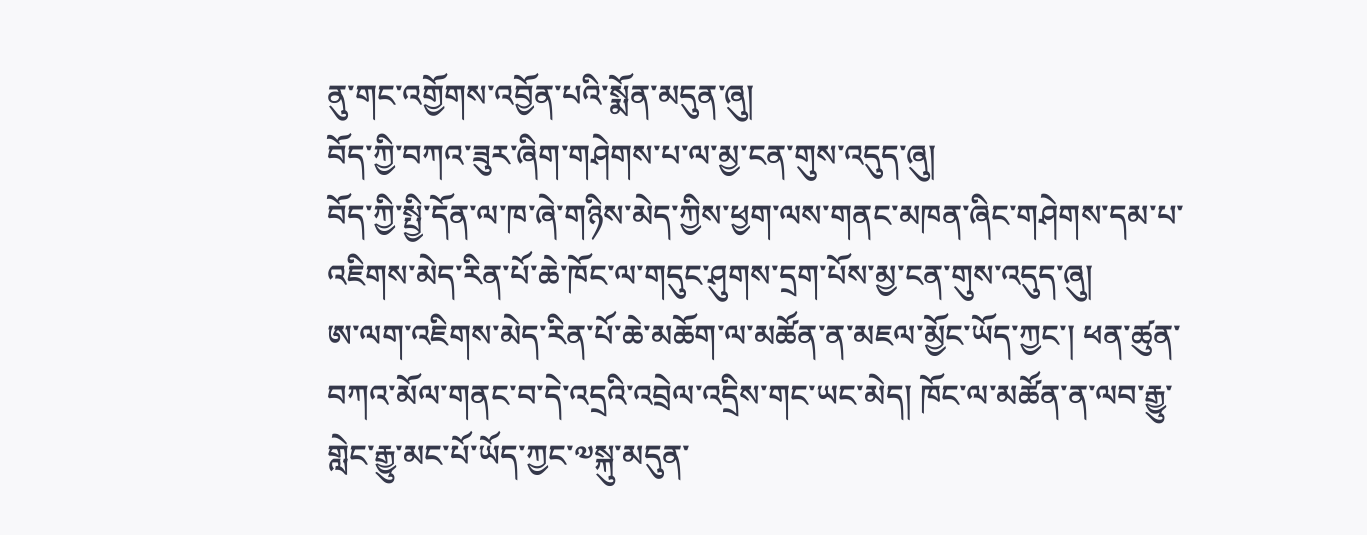ནུ་གང་འགྱོགས་འབྱོན་པའི་སྨོན་མདུན་ཞུ།
བོད་ཀྱི་བཀའ་ཟུར་ཞིག་གཤེགས་པ་ལ་མྱ་ངན་གུས་འདུད་ཞུ།
བོད་ཀྱི་སྤྱི་དོན་ལ་ཁ་ཞེ་གཉིས་མེད་ཀྱིས་ཕྱག་ལས་གནང་མཁན་ཞིང་གཤེགས་དམ་པ་འཇིགས་མེད་རིན་པོ་ཆེ་ཁོང་ལ་གདུང་ཤུགས་དྲག་པོས་མྱ་ངན་གུས་འདུད་ཞུ།
ཨ་ལག་འཇིགས་མེད་རིན་པོ་ཆེ་མཆོག་ལ་མཚོན་ན་མཇལ་མྱོང་ཡོད་ཀྱང་། ཕན་ཚུན་བཀའ་མོལ་གནང་བ་དེ་འདྲའི་འབྲེལ་འདྲིས་གང་ཡང་མེད། ཁོང་ལ་མཚོན་ན་ལབ་རྒྱུ་གླེང་རྒྱུ་མང་པོ་ཡོད་ཀྱང་༧སྐུ་མདུན་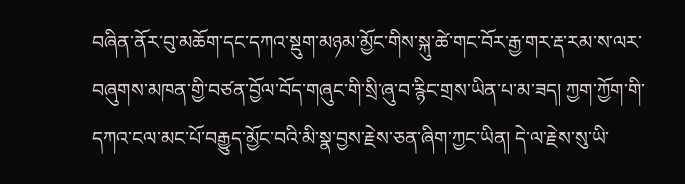བཞིན་ནོར་བུ་མཆོག་དང་དཀའ་སྡུག་མཉམ་མྱོང་གིས་སྐུ་ཚེ་གང་བོར་རྒྱ་གར་རྡ་རམ་ས་ལར་བཞུགས་མཁན་གྱི་བཙན་བྱོལ་བོད་གཞུང་གི་སྲི་ཞུ་བ་རྙིང་གྲས་ཡིན་པ་མ་ཟད། ཀྱག་ཀྱོག་གི་དཀའ་ངལ་མང་པོ་བརྒྱུད་མྱོང་བའི་མི་སྣ་བྱས་རྗེས་ཅན་ཞིག་ཀྱང་ཡིན། དེ་ལ་རྗེས་སུ་ཡི་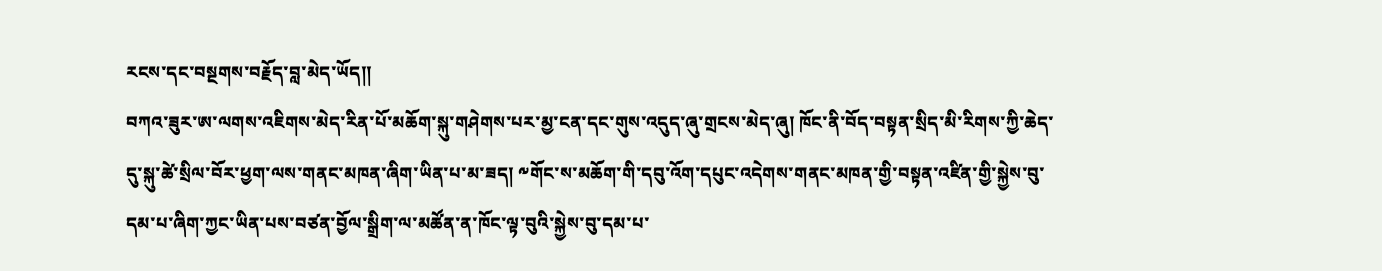རངས་དང་བསྔགས་བརྗོད་བླ་མེད་ཡོད།།
བཀའ་ཟུར་ཨ་ལགས་འཇིགས་མེད་རིན་པོ་མཆོག་སྐུ་གཤེགས་པར་མྱ་ངན་དང་གུས་འདུད་ཞུ་གྲངས་མེད་ཞུ། ཁོང་ནི་བོད་བསྟན་སྲིད་མི་རིགས་ཀྱི་ཆེད་དུ་སྐུ་ཚེ་སྲིལ་བོར་ཕྱག་ལས་གནང་མཁན་ཞིག་ཡིན་པ་མ་ཟད། ༸གོང་ས་མཆོག་གི་དབུ་འོག་དཔུང་འདེགས་གནང་མཁན་གྱི་བསྟན་འཛིན་གྱི་སྐྱེས་བུ་དམ་པ་ཞིག་ཀྱང་ཡིན་པས་བཙན་བྱོལ་སྒྲིག་ལ་མཚོན་ན་ཁོང་ལྟ་བུའི་སྐྱེས་བུ་དམ་པ་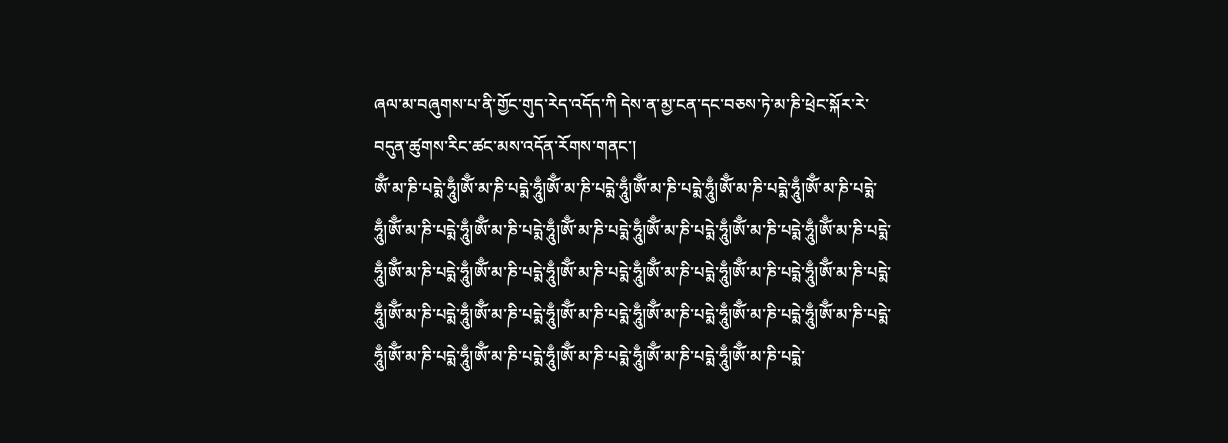ཞལ་མ་བཞུགས་པ་ནི་གྱོང་གུད་རེད་འདོད་ཀི དེས་ན་མྱ་ངན་དང་བཅས་ཏེ་མ་ཎི་ཕྲེང་སྐོར་རེ་བདུན་ཚུགས་རིང་ཚང་མས་འདོན་རོགས་གནང་།
ཨོྃ་མ་ཎི་པདྨེ་ཧཱུྃ།ཨོྃ་མ་ཎི་པདྨེ་ཧཱུྃ།ཨོྃ་མ་ཎི་པདྨེ་ཧཱུྃ།ཨོྃ་མ་ཎི་པདྨེ་ཧཱུྃ།ཨོྃ་མ་ཎི་པདྨེ་ཧཱུྃ།ཨོྃ་མ་ཎི་པདྨེ་ཧཱུྃ།ཨོྃ་མ་ཎི་པདྨེ་ཧཱུྃ།ཨོྃ་མ་ཎི་པདྨེ་ཧཱུྃ།ཨོྃ་མ་ཎི་པདྨེ་ཧཱུྃ།ཨོྃ་མ་ཎི་པདྨེ་ཧཱུྃ།ཨོྃ་མ་ཎི་པདྨེ་ཧཱུྃ།ཨོྃ་མ་ཎི་པདྨེ་ཧཱུྃ།ཨོྃ་མ་ཎི་པདྨེ་ཧཱུྃ།ཨོྃ་མ་ཎི་པདྨེ་ཧཱུྃ།ཨོྃ་མ་ཎི་པདྨེ་ཧཱུྃ།ཨོྃ་མ་ཎི་པདྨེ་ཧཱུྃ།ཨོྃ་མ་ཎི་པདྨེ་ཧཱུྃ།ཨོྃ་མ་ཎི་པདྨེ་ཧཱུྃ།ཨོྃ་མ་ཎི་པདྨེ་ཧཱུྃ།ཨོྃ་མ་ཎི་པདྨེ་ཧཱུྃ།ཨོྃ་མ་ཎི་པདྨེ་ཧཱུྃ།ཨོྃ་མ་ཎི་པདྨེ་ཧཱུྃ།ཨོྃ་མ་ཎི་པདྨེ་ཧཱུྃ།ཨོྃ་མ་ཎི་པདྨེ་ཧཱུྃ།ཨོྃ་མ་ཎི་པདྨེ་ཧཱུྃ།ཨོྃ་མ་ཎི་པདྨེ་ཧཱུྃ།ཨོྃ་མ་ཎི་པདྨེ་ཧཱུྃ།ཨོྃ་མ་ཎི་པདྨེ་ཧཱུྃ།ཨོྃ་མ་ཎི་པདྨེ་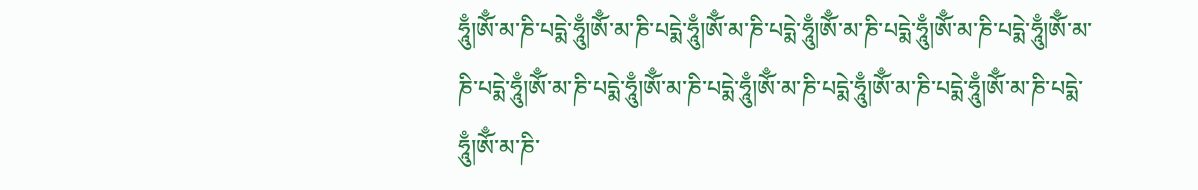ཧཱུྃ།ཨོྃ་མ་ཎི་པདྨེ་ཧཱུྃ།ཨོྃ་མ་ཎི་པདྨེ་ཧཱུྃ།ཨོྃ་མ་ཎི་པདྨེ་ཧཱུྃ།ཨོྃ་མ་ཎི་པདྨེ་ཧཱུྃ།ཨོྃ་མ་ཎི་པདྨེ་ཧཱུྃ།ཨོྃ་མ་ཎི་པདྨེ་ཧཱུྃ།ཨོྃ་མ་ཎི་པདྨེ་ཧཱུྃ།ཨོྃ་མ་ཎི་པདྨེ་ཧཱུྃ།ཨོྃ་མ་ཎི་པདྨེ་ཧཱུྃ།ཨོྃ་མ་ཎི་པདྨེ་ཧཱུྃ།ཨོྃ་མ་ཎི་པདྨེ་ཧཱུྃ།ཨོྃ་མ་ཎི་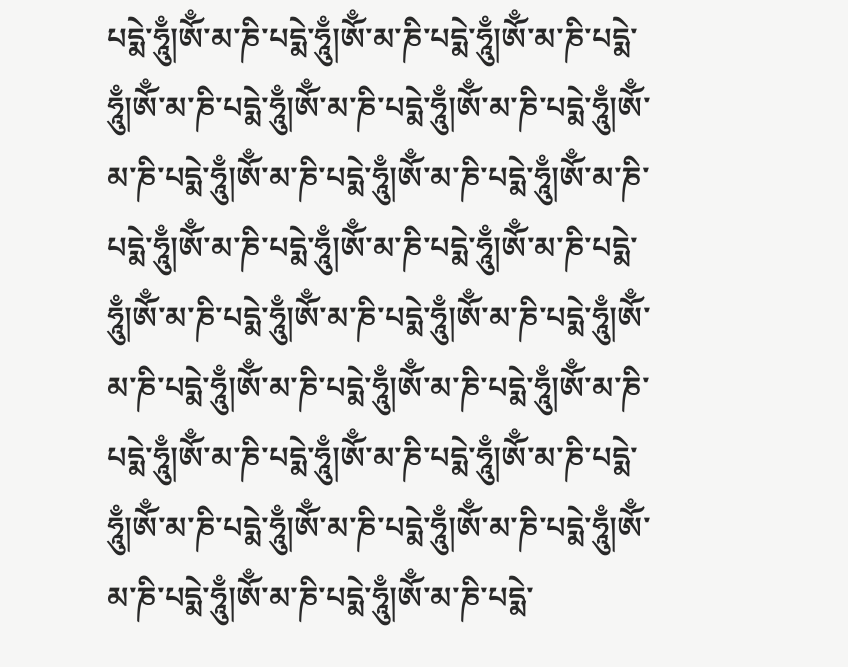པདྨེ་ཧཱུྃ།ཨོྃ་མ་ཎི་པདྨེ་ཧཱུྃ།ཨོྃ་མ་ཎི་པདྨེ་ཧཱུྃ།ཨོྃ་མ་ཎི་པདྨེ་ཧཱུྃ།ཨོྃ་མ་ཎི་པདྨེ་ཧཱུྃ།ཨོྃ་མ་ཎི་པདྨེ་ཧཱུྃ།ཨོྃ་མ་ཎི་པདྨེ་ཧཱུྃ།ཨོྃ་མ་ཎི་པདྨེ་ཧཱུྃ།ཨོྃ་མ་ཎི་པདྨེ་ཧཱུྃ།ཨོྃ་མ་ཎི་པདྨེ་ཧཱུྃ།ཨོྃ་མ་ཎི་པདྨེ་ཧཱུྃ།ཨོྃ་མ་ཎི་པདྨེ་ཧཱུྃ།ཨོྃ་མ་ཎི་པདྨེ་ཧཱུྃ།ཨོྃ་མ་ཎི་པདྨེ་ཧཱུྃ།ཨོྃ་མ་ཎི་པདྨེ་ཧཱུྃ།ཨོྃ་མ་ཎི་པདྨེ་ཧཱུྃ།ཨོྃ་མ་ཎི་པདྨེ་ཧཱུྃ།ཨོྃ་མ་ཎི་པདྨེ་ཧཱུྃ།ཨོྃ་མ་ཎི་པདྨེ་ཧཱུྃ།ཨོྃ་མ་ཎི་པདྨེ་ཧཱུྃ།ཨོྃ་མ་ཎི་པདྨེ་ཧཱུྃ།ཨོྃ་མ་ཎི་པདྨེ་ཧཱུྃ།ཨོྃ་མ་ཎི་པདྨེ་ཧཱུྃ།ཨོྃ་མ་ཎི་པདྨེ་ཧཱུྃ།ཨོྃ་མ་ཎི་པདྨེ་ཧཱུྃ།ཨོྃ་མ་ཎི་པདྨེ་ཧཱུྃ།ཨོྃ་མ་ཎི་པདྨེ་ཧཱུྃ།ཨོྃ་མ་ཎི་པདྨེ་ཧཱུྃ།ཨོྃ་མ་ཎི་པདྨེ་ཧཱུྃ།ཨོྃ་མ་ཎི་པདྨེ་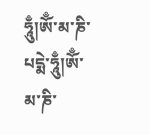ཧཱུྃ།ཨོྃ་མ་ཎི་པདྨེ་ཧཱུྃ།ཨོྃ་མ་ཎི་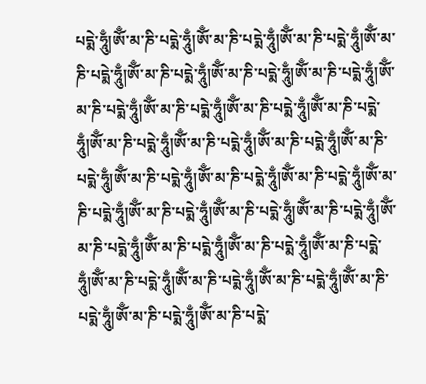པདྨེ་ཧཱུྃ།ཨོྃ་མ་ཎི་པདྨེ་ཧཱུྃ།ཨོྃ་མ་ཎི་པདྨེ་ཧཱུྃ།ཨོྃ་མ་ཎི་པདྨེ་ཧཱུྃ།ཨོྃ་མ་ཎི་པདྨེ་ཧཱུྃ།ཨོྃ་མ་ཎི་པདྨེ་ཧཱུྃ།ཨོྃ་མ་ཎི་པདྨེ་ཧཱུྃ།ཨོྃ་མ་ཎི་པདྨེ་ཧཱུྃ།ཨོྃ་མ་ཎི་པདྨེ་ཧཱུྃ།ཨོྃ་མ་ཎི་པདྨེ་ཧཱུྃ།ཨོྃ་མ་ཎི་པདྨེ་ཧཱུྃ།ཨོྃ་མ་ཎི་པདྨེ་ཧཱུྃ།ཨོྃ་མ་ཎི་པདྨེ་ཧཱུྃ།ཨོྃ་མ་ཎི་པདྨེ་ཧཱུྃ།ཨོྃ་མ་ཎི་པདྨེ་ཧཱུྃ།ཨོྃ་མ་ཎི་པདྨེ་ཧཱུྃ།ཨོྃ་མ་ཎི་པདྨེ་ཧཱུྃ།ཨོྃ་མ་ཎི་པདྨེ་ཧཱུྃ།ཨོྃ་མ་ཎི་པདྨེ་ཧཱུྃ།ཨོྃ་མ་ཎི་པདྨེ་ཧཱུྃ།ཨོྃ་མ་ཎི་པདྨེ་ཧཱུྃ།ཨོྃ་མ་ཎི་པདྨེ་ཧཱུྃ།ཨོྃ་མ་ཎི་པདྨེ་ཧཱུྃ།ཨོྃ་མ་ཎི་པདྨེ་ཧཱུྃ།ཨོྃ་མ་ཎི་པདྨེ་ཧཱུྃ།ཨོྃ་མ་ཎི་པདྨེ་ཧཱུྃ།ཨོྃ་མ་ཎི་པདྨེ་ཧཱུྃ།ཨོྃ་མ་ཎི་པདྨེ་ཧཱུྃ།ཨོྃ་མ་ཎི་པདྨེ་ཧཱུྃ།ཨོྃ་མ་ཎི་པདྨེ་ཧཱུྃ།ཨོྃ་མ་ཎི་པདྨེ་ཧཱུྃ།ཨོྃ་མ་ཎི་པདྨེ་ཧཱུྃ།ཨོྃ་མ་ཎི་པདྨེ་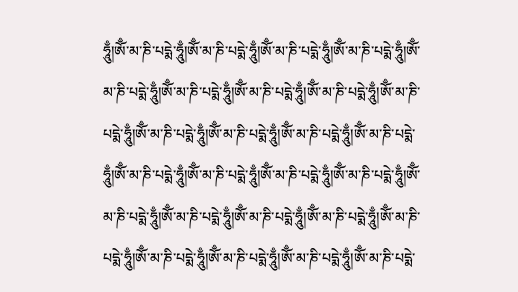ཧཱུྃ།ཨོྃ་མ་ཎི་པདྨེ་ཧཱུྃ།ཨོྃ་མ་ཎི་པདྨེ་ཧཱུྃ།ཨོྃ་མ་ཎི་པདྨེ་ཧཱུྃ།ཨོྃ་མ་ཎི་པདྨེ་ཧཱུྃ།ཨོྃ་མ་ཎི་པདྨེ་ཧཱུྃ།ཨོྃ་མ་ཎི་པདྨེ་ཧཱུྃ།ཨོྃ་མ་ཎི་པདྨེ་ཧཱུྃ།ཨོྃ་མ་ཎི་པདྨེ་ཧཱུྃ།ཨོྃ་མ་ཎི་པདྨེ་ཧཱུྃ།ཨོྃ་མ་ཎི་པདྨེ་ཧཱུྃ།ཨོྃ་མ་ཎི་པདྨེ་ཧཱུྃ།ཨོྃ་མ་ཎི་པདྨེ་ཧཱུྃ།ཨོྃ་མ་ཎི་པདྨེ་ཧཱུྃ།ཨོྃ་མ་ཎི་པདྨེ་ཧཱུྃ།ཨོྃ་མ་ཎི་པདྨེ་ཧཱུྃ།ཨོྃ་མ་ཎི་པདྨེ་ཧཱུྃ།ཨོྃ་མ་ཎི་པདྨེ་ཧཱུྃ།ཨོྃ་མ་ཎི་པདྨེ་ཧཱུྃ།ཨོྃ་མ་ཎི་པདྨེ་ཧཱུྃ།ཨོྃ་མ་ཎི་པདྨེ་ཧཱུྃ།ཨོྃ་མ་ཎི་པདྨེ་ཧཱུྃ།ཨོྃ་མ་ཎི་པདྨེ་ཧཱུྃ།ཨོྃ་མ་ཎི་པདྨེ་ཧཱུྃ།ཨོྃ་མ་ཎི་པདྨེ་ཧཱུྃ།ཨོྃ་མ་ཎི་པདྨེ་ཧཱུྃ།ཨོྃ་མ་ཎི་པདྨེ་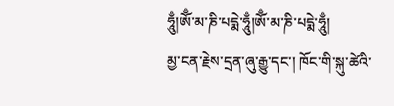ཧཱུྃ།ཨོྃ་མ་ཎི་པདྨེ་ཧཱུྃ།ཨོྃ་མ་ཎི་པདྨེ་ཧཱུྃ།
མྱ་ངན་རྗེས་དྲན་ཞུ་རྒྱུ་དང་། ཁོང་གི་སྐུ་ཚེའི་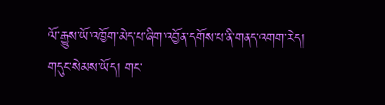ལོ་རྒྱུས་ཡོ་འཁྱོག་མེད་པ་ཞིག་འབྱོན་དགོས་པ་ནི་གནད་འགག་རེད།
གདུང་སེམས་ཡོད། གང་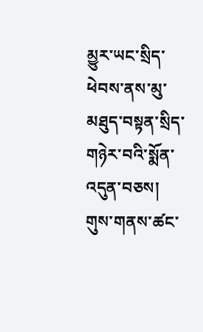མྱུར་ཡང་སྲིད་ཕེབས་ནས་མུ་མཐུད་བསྟན་སྲིད་གཉེར་བའི་སྨོན་འདུན་བཅས། གུས་གནས་ཚང་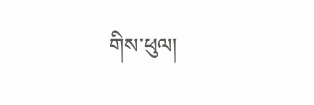གིས་ཕུལ།